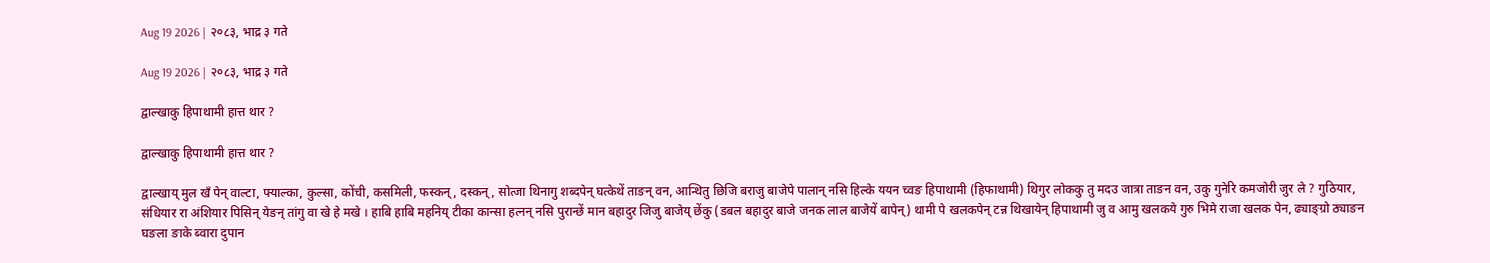Aug 19 2026 | २०८३, भाद्र ३ गते

Aug 19 2026 | २०८३, भाद्र ३ गते

द्वाल्खाकु हिपाथामी हात्त थार ?

द्वाल्खाकु हिपाथामी हात्त थार ?

द्वाल्खाय् मुल खँ पेन् वाल्टा, फ्याल्का, कुल्सा, कोंची, कसमिली, फस्कन्, दस्कन्, सोत्जा थिनागु शब्दपेन् घत्केथें ताङन् वन, आन्थितु छिजि बराजु बाजेपे पालान् नसि हिल्के ययन च्वङ हिपाथामी (हिफाथामी) थिगुर लोककु तु मदउ जात्रा ताङन वन, उकु गुनेरि कमजोरी जुर ले ? गुठियार, संधियार रा अंशियार पिसिन् येङन् तांगु वा खे हे मखे । हाबि हाबि महनिय् टीका कान्सा हत्नन् नसि पुरान्छें मान बहादुर जिजु बाजेय् छेंकु (डबल बहादुर बाजे जनक लाल बाजेयें बापेन्) थामी पे खलकपेन् टन्न थिखायेन् हिपाथामी जु व आमु खलकये गुरु भिमे राजा खलक पेन, ढ्याङ्ग्रो ठ्याङन घङला ङाके ब्वारा दुपान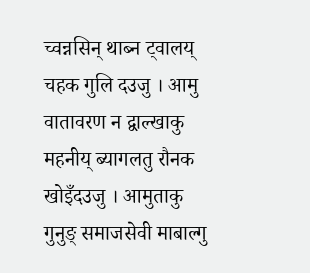च्वन्नसिन् थाब्न ट्वालय् चहक गुलि दउजु । आमु वातावरण न द्वाल्खाकु महनीय् ब्यागलतु रौनक खोइँदउजु । आमुताकु गुनुङ् समाजसेवी माबाल्गु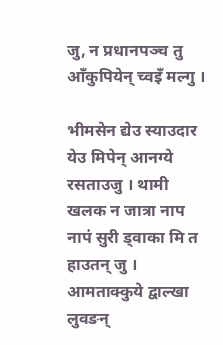जु, न प्रधानपञ्च तु आँकुपियेन् च्वइँ मल्गु ।

भीमसेन द्येउ स्याउदार येउ मिपेन् आनग्ये रसताउजु । थामी खलक न जात्रा नाप नापं सुरी ड्वाका मि त हाउतन् जु । आमताक्कुये द्वाल्खा लुवङन्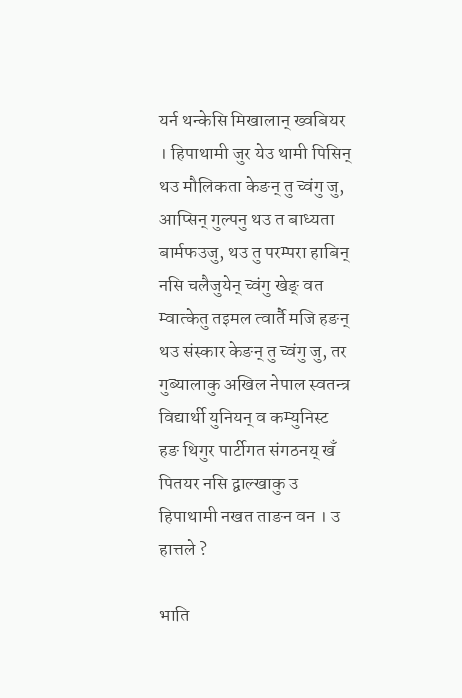यर्न थन्केसि मिखालान् ख्वबियर । हिपाथामी जुर येउ थामी पिसिन् थउ मौलिकता केङन् तु च्वंगु जु, आप्सिन् गुल्पनु थउ त बाध्यता बार्मफउजु, थउ तु परम्परा हाबिन् नसि चलैजुयेन् च्वंगु खेङ् वत म्वात्केतु तइमल त्वार्तै मजि हङन् थउ संस्कार केङन् तु च्वंगु जु, तर गुब्यालाकु अखिल नेपाल स्वतन्त्र विद्यार्थी युनियन् व कम्युनिस्ट हङ थिगुर पार्टीगत संगठनय् खँ पितयर नसि द्वाल्खाकु उ हिपाथामी नखत ताङन वन । उ हात्तले ?

भाति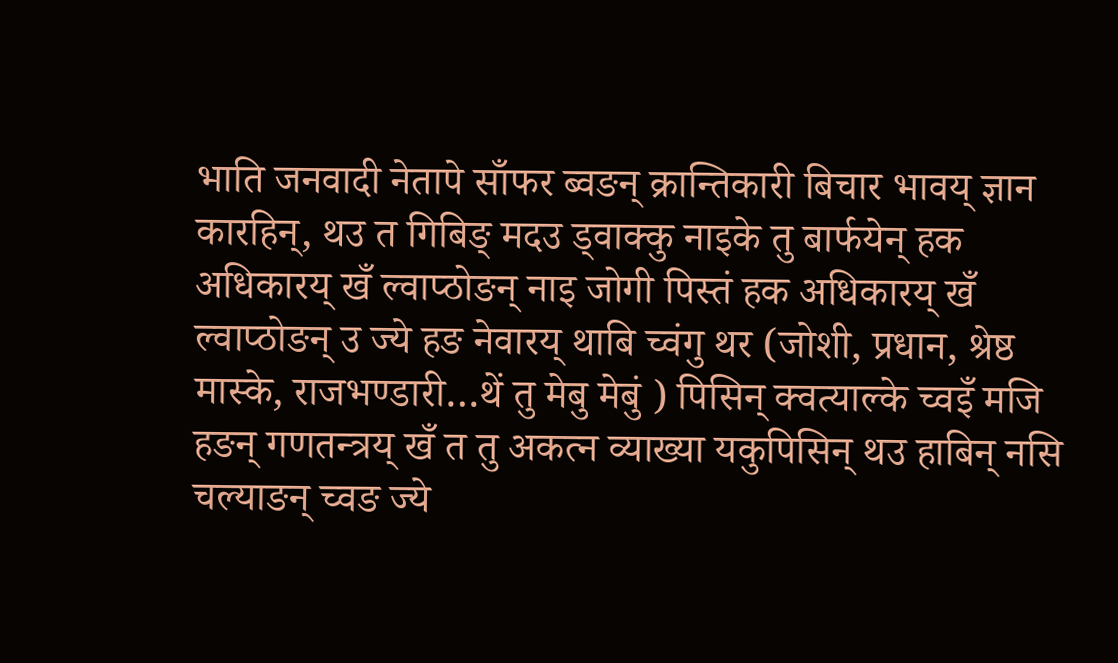भाति जनवादी नेतापे साँफर ब्वङन् क्रान्तिकारी बिचार भावय् ज्ञान कारहिन्, थउ त गिबिङ् मदउ ड्वाक्कु नाइके तु बार्फयेन् हक अधिकारय् खँ ल्वाप्ठोङन् नाइ जोगी पिस्तं हक अधिकारय् खँ ल्वाप्ठोङन् उ ज्ये हङ नेवारय् थाबि च्वंगु थर (जोशी, प्रधान, श्रेष्ठ मास्के, राजभण्डारी…थें तु मेबु मेबुं ) पिसिन् क्वत्याल्के च्वइँ मजि हङन् गणतन्त्रय् खँ त तु अकत्न व्याख्या यकुपिसिन् थउ हाबिन् नसि चल्याङन् च्वङ ज्ये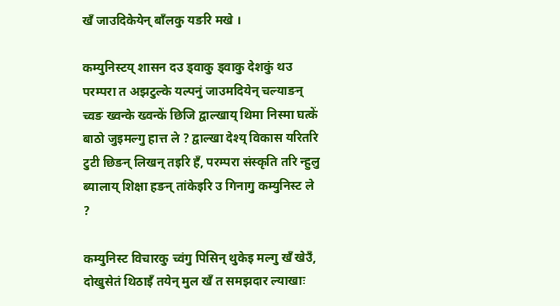खँ जाउदिकेयेन् बाँलकु यङरि मखे ।

कम्युनिस्टय् शासन दउ ड्वाकु ड्वाकु देशकुं थउ परम्परा त अझटुल्के यल्पनुं जाउमदियेन् चल्याङन् च्वङ ख्वन्के ख्वन्कें छिजि द्वाल्खाय् थिमा निस्मा घत्कें बाठो जुइमल्गु हात्त ले ? द्वाल्खा देश्य् विकास यरितरि टुटी छिङन् लिखन् तइरि हँ, परम्परा संस्कृति तरि न्हुलु ब्यालाय् शिक्षा हङन् तांकेइरि उ गिनागु कम्युनिस्ट ले ?

कम्युनिस्ट विचारकु च्वंगु पिसिन् थुकेइ मल्गु खँ खेउँ, दोखुसेतं थिठाइँ तयेन् मुल खँ त समझदार ल्याखाः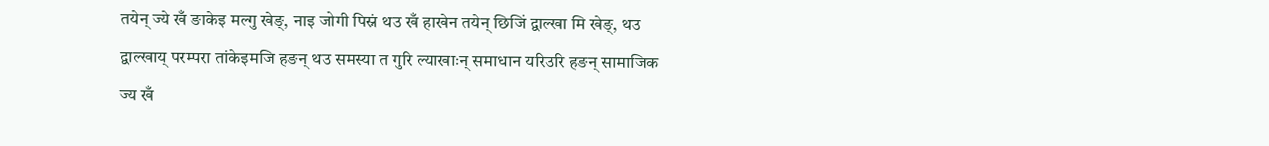तयेन् ज्ये खँ ङाकेइ मल्गु खेङ्, नाइ जोगी पिस्नं थउ खँ हाखेन तयेन् छिजिं द्वाल्खा मि खेङ्, थउ द्वाल्खाय् परम्परा तांकेइमजि हङन् थउ समस्या त गुरि ल्याखाःन् समाधान यरिउरि हङन् सामाजिक ज्य खँ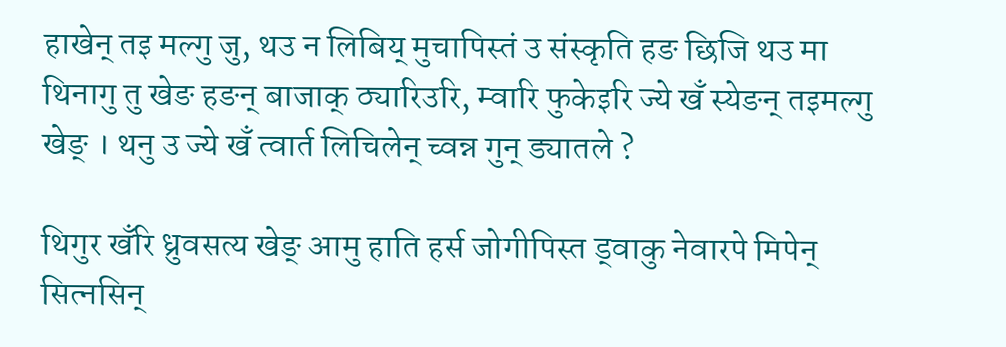हाखेन् तइ मल्गु जु, थउ न लिबिय् मुचापिस्तं उ संस्कृति हङ छिजि थउ मा थिनागु तु खेङ हङन् बाजाक् ठ्यारिउरि, म्वारि फुकेइरि ज्ये खँ स्येङन् तइमल्गु खेङ् । थनु उ ज्ये खँ त्वार्त लिचिलेन् च्वन्न गुन् ड्यातले ?

थिगुर खँरि ध्रुवसत्य खेङ् आमु हाति हर्स जोगीपिस्त ड्वाकु नेवारपे मिपेन् सित्नसिन्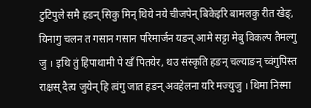टुटिपुले समै हङन् सिकु मिन् थिये नये चीजपेन् बिकेइरि बामलकु रीत खेङ्, यिनागु चलन त गसान गसान परिमार्जन यङन् आमे सट्टा मेबु विकल्प तैमल्गु जु । इथि तुं हिपाथामी पे खँ पितयेर, थउ संस्कृति हङन् चल्याङन् च्वंगुपिस्त राक्षस् दैत्य जुयेन् हि त्वंगु जात हङन् अवहेलना यरि मज्युजु । थिमा निस्मा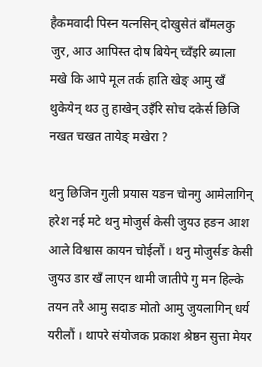हैकमवादी पिस्न यत्नसिन् दोखुसेतं बाँमलकु जुर, आउ आपिस्त दोष बियेन् च्वँइरि ब्याला मखे कि आपे मूल तर्क हाति खेङ् आमु खँ थुकेयेन् थउ तु हाखेन् उइँरि सोच दकेर्स छिजि नखत चखत तायेङ् मखेरा ?

थनु छिजिन गुली प्रयास यङन चोनगु आमेलागिन् हरेश नई मटे थनु मोजुर्स केसी जुयउ हङन आश आले विश्वास कायन चोईलौं । थनु मोजुर्सङ केसी जुयउ डार खँ लाएन थामी जातीपे गु मन हिल्के तयन तरै आमु सदाङ मोतो आमु जुयलागिन् धर्य यरीलौं । थापरे संयोजक प्रकाश श्रेष्ठन सुत्ता मेयर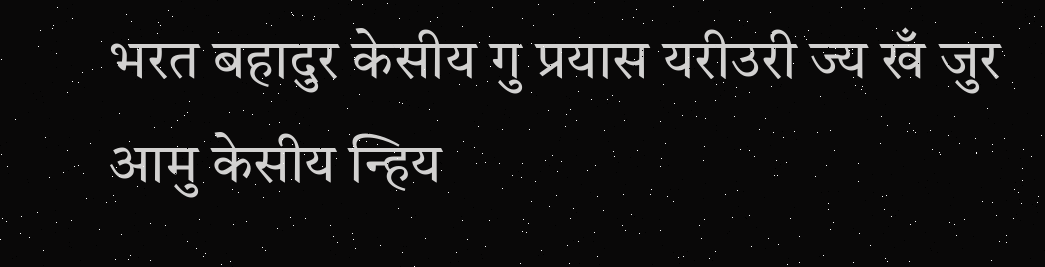भरत बहादुर केसीय गु प्रयास यरीउरी ज्य खँ जुर आमु केसीय न्हिय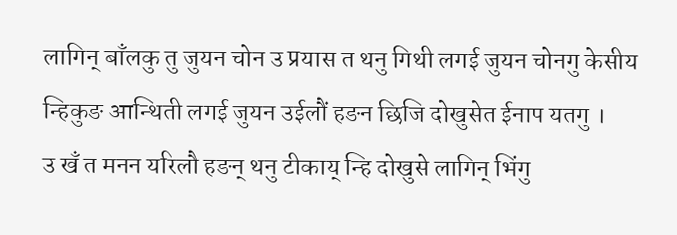लागिन् बाँलकु तु जुयन चोन उ प्रयास त थनु गिथी लगई जुयन चोनगु केसीय न्हिकुङ आन्थिती लगई जुयन उईलौं हङन छिजि दोखुसेत ईनाप यतगु ।
उ खँ त मनन यरिलौ हङन् थनु टीकाय् न्हि दोखुसे लागिन् भिंगु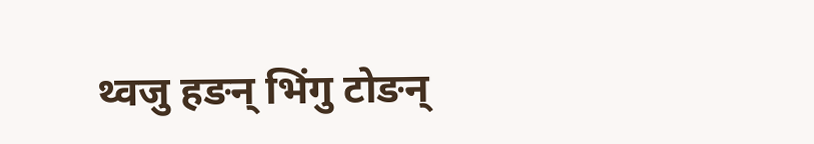थ्वजु हङन् भिंगु टोङन्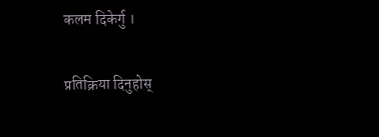कलम दिकेर्गु ।

प्रतिक्रिया दिनुहोस्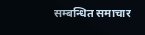सम्बन्धित समाचार